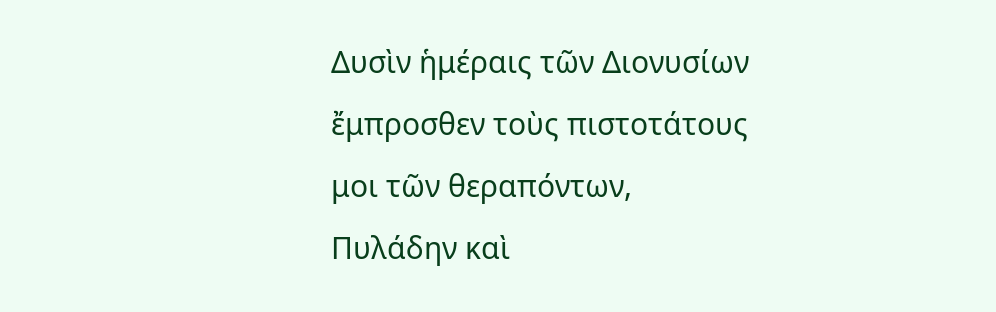Δυσὶν ἡμέραις τῶν Διονυσίων ἔμπροσθεν τοὺς πιστοτάτους μοι τῶν θεραπόντων, Πυλάδην καὶ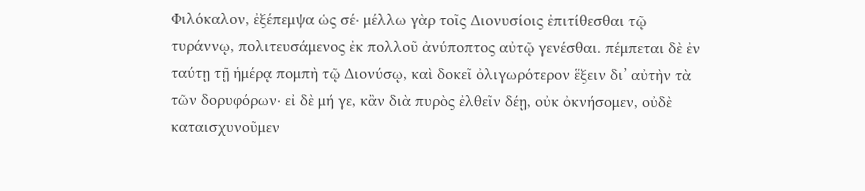Φιλόκαλον, ἐξέπεμψα ὡς σέ· μέλλω γὰρ τοῖς Διονυσίοις ἐπιτίθεσθαι τῷ τυράννῳ, πολιτευσάμενος ἐκ πολλοῦ ἀνύποπτος αὐτῷ γενέσθαι. πέμπεται δὲ ἐν ταύτῃ τῇ ἡμέρᾳ πομπὴ τῷ Διονύσῳ, καὶ δοκεῖ ὀλιγωρότερον ἕξειν δι’ αὐτὴν τὰ τῶν δορυφόρων· εἰ δὲ μή γε, κἂν διὰ πυρὸς ἐλθεῖν δέῃ, οὐκ ὀκνήσομεν, οὐδὲ καταισχυνοῦμεν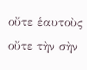οὔτε ἑαυτοὺς οὔτε τὴν σὴν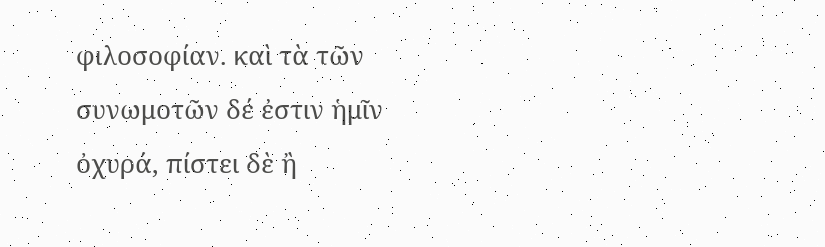φιλοσοφίαν. καὶ τὰ τῶν συνωμοτῶν δέ ἐστιν ἡμῖν ὀχυρά, πίστει δὲ ἢ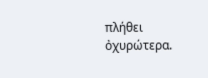πλήθει ὀχυρώτερα.